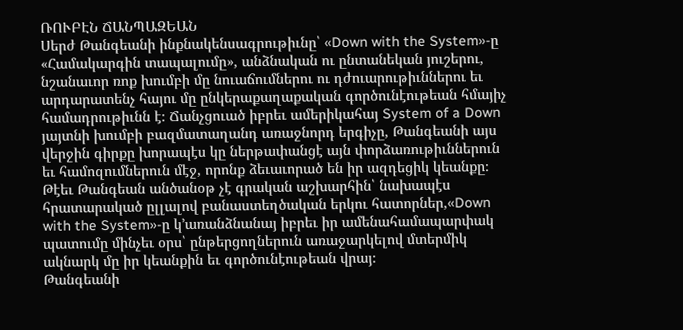ՌՈՒԲԷՆ ՃԱՆՊԱԶԵԱՆ
Սերժ Թանգեանի ինքնակենսագրութիւնը՝ «Down with the System»-ը «Համակարգին տապալումը», անձնական ու ընտանեկան յուշերու, նշանաւոր ռոք խումբի մը նուաճումներու ու դժուարութիւններու եւ արդարատենչ հայու մը ընկերաքաղաքական գործունէութեան հմայիչ համադրութիւնն է։ Ճանչցուած իբրեւ ամերիկահայ System of a Down յայտնի խումբի բազմատաղանդ առաջնորդ երգիչը, Թանգեանի այս վերջին գիրքը խորապէս կը ներթափանցէ այն փորձառութիւններուն եւ համոզումներուն մէջ, որոնք ձեւաւորած են իր ազդեցիկ կեանքը։ Թէեւ Թանգեան անծանօթ չէ գրական աշխարհին՝ նախապէս հրատարակած ըլլալով բանաստեղծական երկու հատորներ,«Down with the System»-ը կ’առանձնանայ իբրեւ իր ամենահամապարփակ պատումը մինչեւ օրս՝ ընթերցողներուն առաջարկելով մտերմիկ ակնարկ մը իր կեանքին եւ գործունէութեան վրայ։
Թանգեանի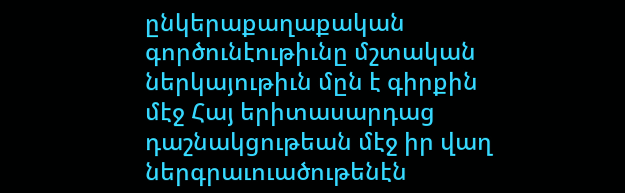ընկերաքաղաքական գործունէութիւնը մշտական ներկայութիւն մըն է գիրքին մէջ Հայ երիտասարդաց դաշնակցութեան մէջ իր վաղ ներգրաւուածութենէն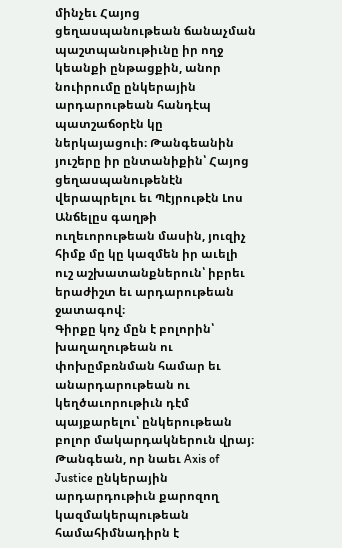մինչեւ Հայոց ցեղասպանութեան ճանաչման պաշտպանութիւնը իր ողջ կեանքի ընթացքին, անոր նուիրումը ընկերային արդարութեան հանդէպ պատշաճօրէն կը ներկայացուի։ Թանգեանին յուշերը իր ընտանիքին՝ Հայոց ցեղասպանութենէն վերապրելու եւ Պէյրութէն Լոս Անճելըս գաղթի ուղեւորութեան մասին, յուզիչ հիմք մը կը կազմեն իր աւելի ուշ աշխատանքներուն՝ իբրեւ երաժիշտ եւ արդարութեան ջատագով։
Գիրքը կոչ մըն է բոլորին՝ խաղաղութեան ու փոխըմբռնման համար եւ անարդարութեան ու կեղծաւորութիւն դէմ պայքարելու՝ ընկերութեան բոլոր մակարդակներուն վրայ։ Թանգեան, որ նաեւ Axis of Justice ընկերային արդարդութիւն քարոզող կազմակերպութեան համահիմնադիրն է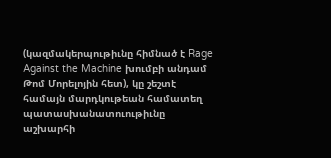(կազմակերպութիւնը հիմնած է Rage Against the Machine խումբի անդամ Թոմ Մորելոյին հետ), կը շեշտէ համայն մարդկութեան համատեղ պատասխանատուութիւնը աշխարհի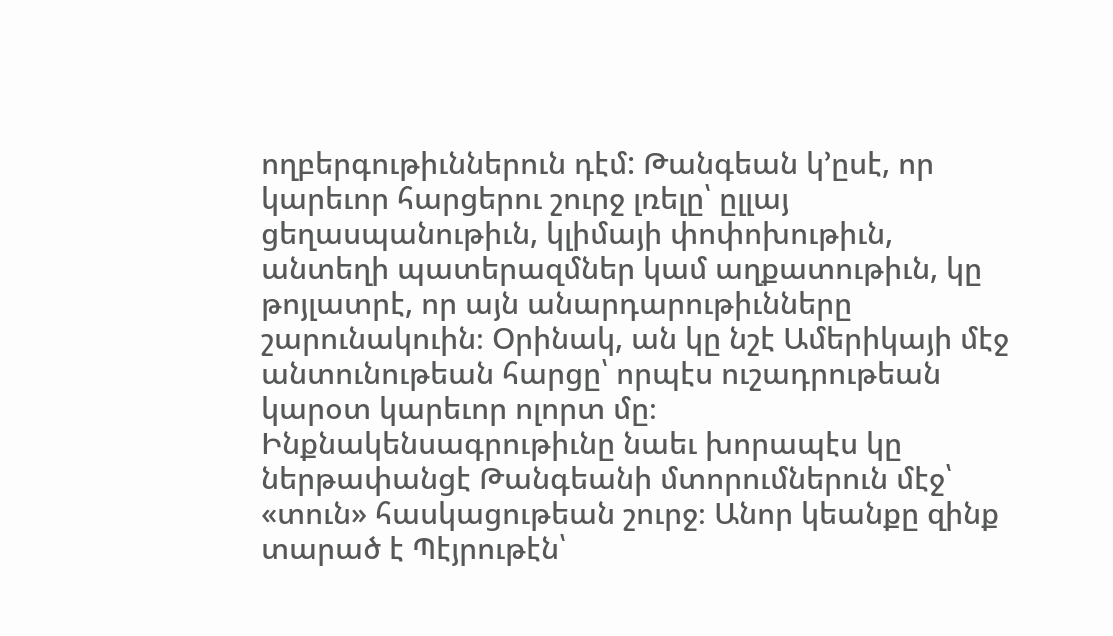ողբերգութիւններուն դէմ: Թանգեան կ’ըսէ, որ կարեւոր հարցերու շուրջ լռելը՝ ըլլայ ցեղասպանութիւն, կլիմայի փոփոխութիւն, անտեղի պատերազմներ կամ աղքատութիւն, կը թոյլատրէ, որ այն անարդարութիւնները շարունակուին։ Օրինակ, ան կը նշէ Ամերիկայի մէջ անտունութեան հարցը՝ որպէս ուշադրութեան կարօտ կարեւոր ոլորտ մը։
Ինքնակենսագրութիւնը նաեւ խորապէս կը ներթափանցէ Թանգեանի մտորումներուն մէջ՝ «տուն» հասկացութեան շուրջ։ Անոր կեանքը զինք տարած է Պէյրութէն՝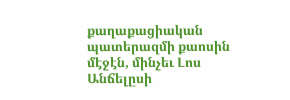քաղաքացիական պատերազմի քաոսին մէջէն, մինչեւ Լոս Անճելըսի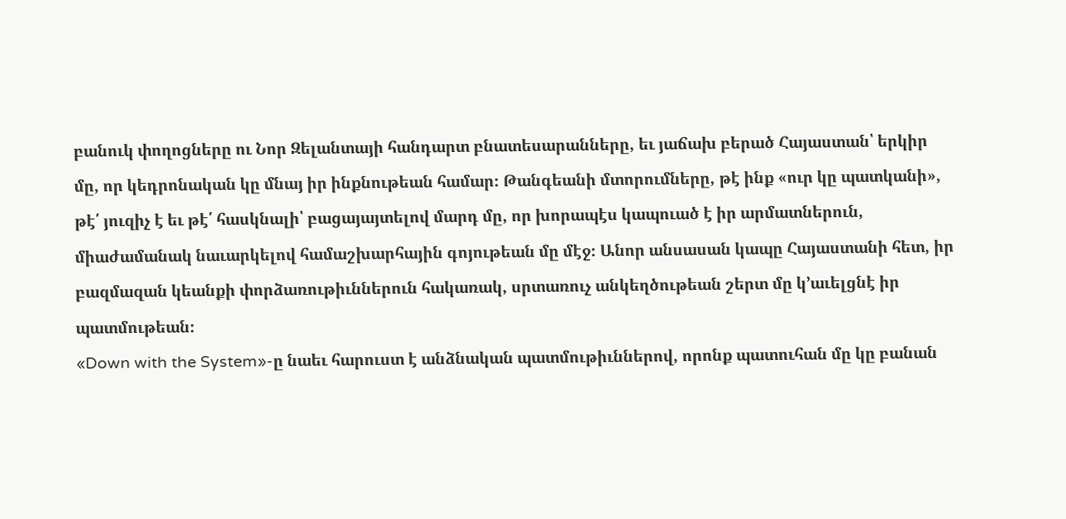բանուկ փողոցները ու Նոր Զելանտայի հանդարտ բնատեսարանները, եւ յաճախ բերած Հայաստան՝ երկիր մը, որ կեդրոնական կը մնայ իր ինքնութեան համար։ Թանգեանի մտորումները, թէ ինք «ուր կը պատկանի», թէ՛ յուզիչ է եւ թէ՛ հասկնալի՝ բացայայտելով մարդ մը, որ խորապէս կապուած է իր արմատներուն, միաժամանակ նաւարկելով համաշխարհային գոյութեան մը մէջ։ Անոր անսասան կապը Հայաստանի հետ, իր բազմազան կեանքի փորձառութիւններուն հակառակ, սրտառուչ անկեղծութեան շերտ մը կ’աւելցնէ իր պատմութեան։
«Down with the System»-ը նաեւ հարուստ է անձնական պատմութիւններով, որոնք պատուհան մը կը բանան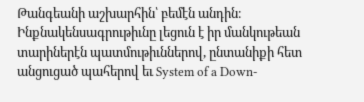Թանգեանի աշխարհին՝ բեմէն անդին։ Ինքնակենսագրութիւնը լեցուն է իր մանկութեան տարիներէն պատմութիւններով, ընտանիքի հետ անցուցած պահերով եւ System of a Down-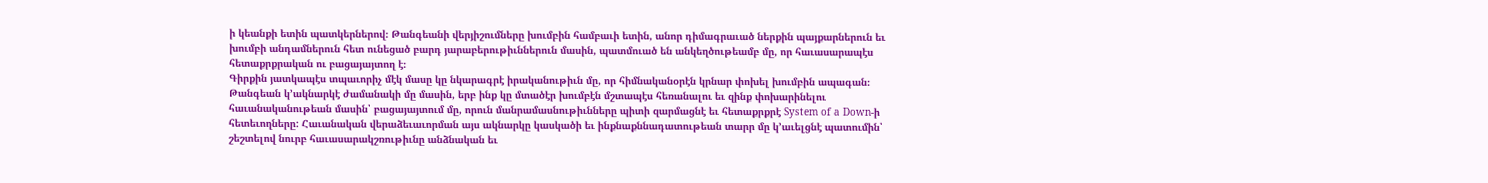ի կեանքի ետին պատկերներով։ Թանգեանի վերյիշումները խումբին համբաւի ետին, անոր դիմագրաւած ներքին պայքարներուն եւ խումբի անդամներուն հետ ունեցած բարդ յարաբերութիւններուն մասին, պատմուած են անկեղծութեամբ մը, որ հաւասարապէս հետաքրքրական ու բացայայտող է։
Գիրքին յատկապէս տպաւորիչ մէկ մասը կը նկարագրէ իրականութիւն մը, որ հիմնականօրէն կրնար փոխել խումբին ապագան։ Թանգեան կ’ակնարկէ ժամանակի մը մասին, երբ ինք կը մտածէր խումբէն մշտապէս հեռանալու եւ զինք փոխարինելու հաւանականութեան մասին՝ բացայայտում մը, որուն մանրամասնութիւնները պիտի զարմացնէ եւ հետաքրքրէ System of a Down-ի հետեւողները: Հաւանական վերաձեւաւորման այս ակնարկը կասկածի եւ ինքնաքննադատութեան տարր մը կ՚աւելցնէ պատումին՝ շեշտելով նուրբ հաւասարակշռութիւնը անձնական եւ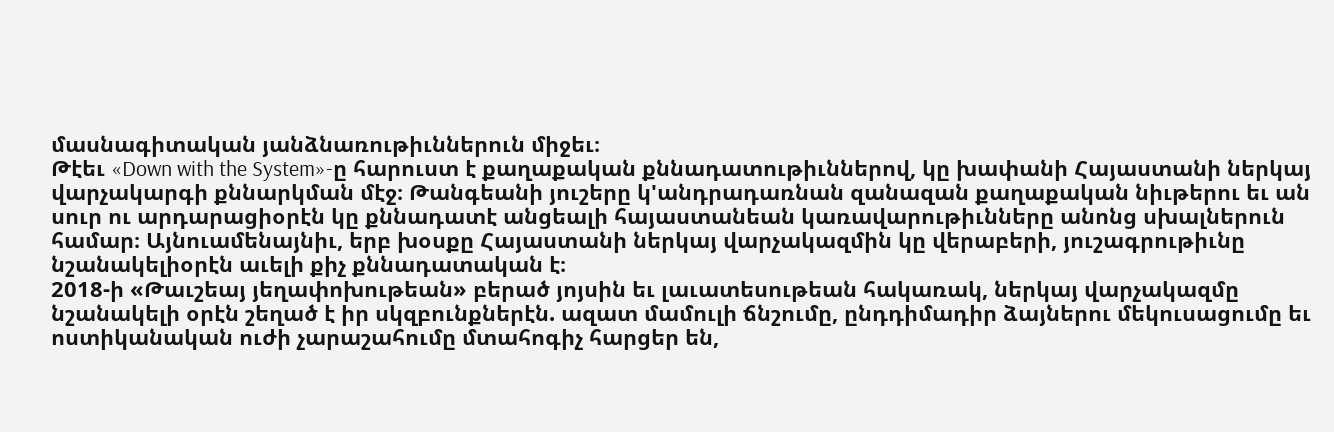մասնագիտական յանձնառութիւններուն միջեւ։
Թէեւ «Down with the System»-ը հարուստ է քաղաքական քննադատութիւններով, կը խափանի Հայաստանի ներկայ վարչակարգի քննարկման մէջ։ Թանգեանի յուշերը կ'անդրադառնան զանազան քաղաքական նիւթերու եւ ան սուր ու արդարացիօրէն կը քննադատէ անցեալի հայաստանեան կառավարութիւնները անոնց սխալներուն համար։ Այնուամենայնիւ, երբ խօսքը Հայաստանի ներկայ վարչակազմին կը վերաբերի, յուշագրութիւնը նշանակելիօրէն աւելի քիչ քննադատական է։
2018-ի «Թաւշեայ յեղափոխութեան» բերած յոյսին եւ լաւատեսութեան հակառակ, ներկայ վարչակազմը նշանակելի օրէն շեղած է իր սկզբունքներէն. ազատ մամուլի ճնշումը, ընդդիմադիր ձայներու մեկուսացումը եւ ոստիկանական ուժի չարաշահումը մտահոգիչ հարցեր են,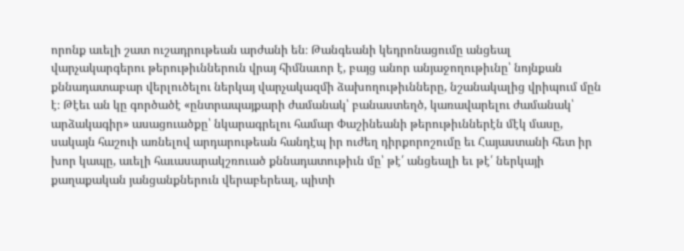որոնք աւելի շատ ուշադրութեան արժանի են։ Թանգեանի կեդրոնացումը անցեալ վարչակարգերու թերութիւններուն վրայ հիմնաւոր է, բայց անոր անյաջողութիւնը՝ նոյնքան քննադատաբար վերլուծելու ներկայ վարչակազմի ձախողութիւնները, նշանակալից վրիպում մըն է։ Թէեւ ան կը գործածէ «ընտրապայքարի ժամանակ՝ բանաստեղծ, կառավարելու ժամանակ՝ արձակագիր» ասացուածքը՝ նկարագրելու համար Փաշինեանի թերութիւններէն մէկ մասը, սակայն հաշուի առնելով արդարութեան հանդէպ իր ուժեղ դիրքորոշումը եւ Հայաստանի հետ իր խոր կապը, աւելի հաւասարակշռուած քննադատութիւն մը՝ թէ՛ անցեալի եւ թէ՛ ներկայի քաղաքական յանցանքներուն վերաբերեալ, պիտի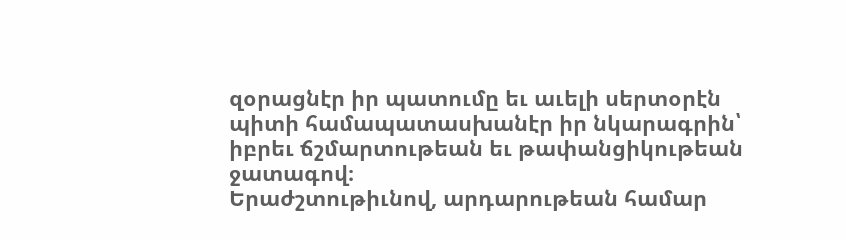զօրացնէր իր պատումը եւ աւելի սերտօրէն պիտի համապատասխանէր իր նկարագրին՝ իբրեւ ճշմարտութեան եւ թափանցիկութեան ջատագով։
Երաժշտութիւնով, արդարութեան համար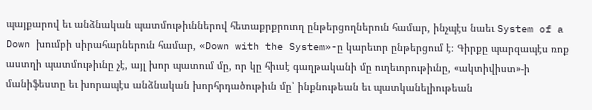պայքարով եւ անձնական պատմութիւններով հետաքրքրուող ընթերցողներուն համար, ինչպէս նաեւ System of a Down խումբի սիրահարներուն համար, «Down with the System»-ը կարեւոր ընթերցում է։ Գիրքը պարզապէս ռոք աստղի պատմութիւնը չէ, այլ խոր պատում մը, որ կը հիւսէ գաղթականի մը ուղեւորութիւնը, «ակտիվիստ»-ի մանիֆեստը եւ խորապէս անձնական խորհրդածութիւն մը՝ ինքնութեան եւ պատկանելիութեան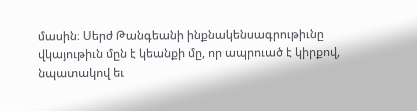մասին։ Սերժ Թանգեանի ինքնակենսագրութիւնը վկայութիւն մըն է կեանքի մը, որ ապրուած է կիրքով, նպատակով եւ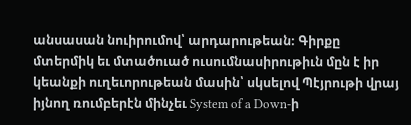անսասան նուիրումով՝ արդարութեան։ Գիրքը մտերմիկ եւ մտածուած ուսումնասիրութիւն մըն է իր կեանքի ուղեւորութեան մասին՝ սկսելով Պէյրութի վրայ իյնող ռումբերէն մինչեւ System of a Down-ի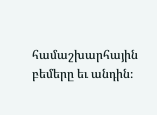համաշխարհային բեմերը եւ անդին։